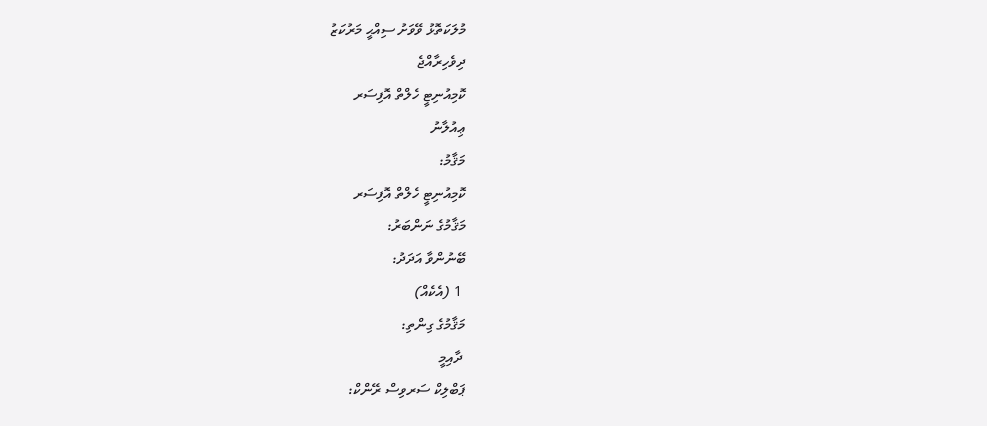މުލަކަތޮޅު ވޭވަށު ސިއްޙީ މަރުކަޒު
ދިވެހިރާއްޖެ
ކޮމިއުނިޓީ ހެލްތް އޮފިސަރ
ޢިއުލާނު
މަޤާމު:
ކޮމިއުނިޓީ ހެލްތް އޮފިސަރ
މަޤާމުގެ ނަންބަރު:
ބޭނުންވާ އަދަދު:
 1 (އެކެއް)
މަޤާމުގެ ގިންތި:
 ދާއިމީ
ޕަބްލިކް ސަރވިސް ރޭންކް: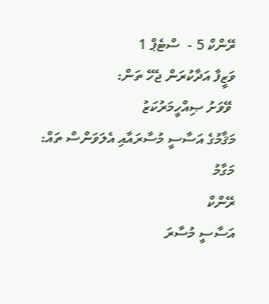ރޭންކް 5 -  ސްޓެޕް 1
ވަޒީފާ އަދާކުރަން ޖެހޭ ތަން:
 ވޭވަށު ޞިއްހީމަރުކަޒު
މަޤާމުގެ އަސާސީ މުސާރައާއި އެލަވަންސް ތައް:
މަގާމު
ރޭންކް
އަސާސީ މުސާރަ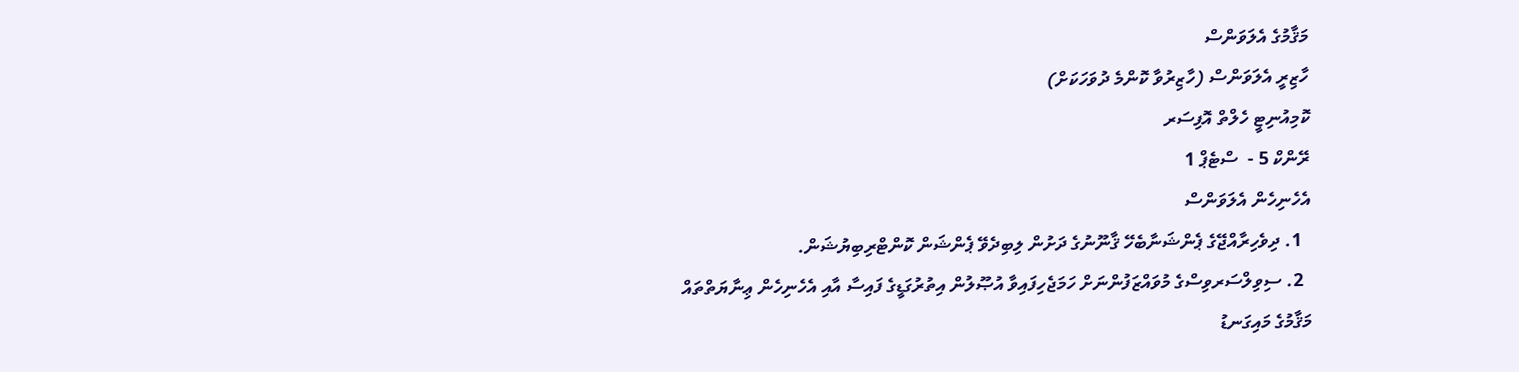މަޤާމުގެ އެލަވަންސް
ހާޒިރީ އެލަވަންސް (ހާޒިރުވާ ކޮންމެ ދުވަހަކަށް)
ކޮމިއުނިޓީ ހެލްތް އޮފިސަރ
ރޭންކް 5 -  ސްޓެޕް 1
އެހެނިހެން އެލަވަންސް
  1. ދިވެހިރާއްޖޭގެ ޕެންޝަނާބެހޭ ޤާނޫނުގެ ދަށުން ލިބިދެވޭ ޕެންޝަން ކޮންޓްރިބިޔުޝަން.
  2. ސިވިލްސަރވިސްގެ މުވައްޒަފުންނަށް ހަމަޖެހިފައިވާ އުޞޫލުން އިތުރުގަޑީގެ ފައިސާ އާއި އެހެނިހެން ޢިނާޔަތްތައް
މަޤާމުގެ މައިގަނޑު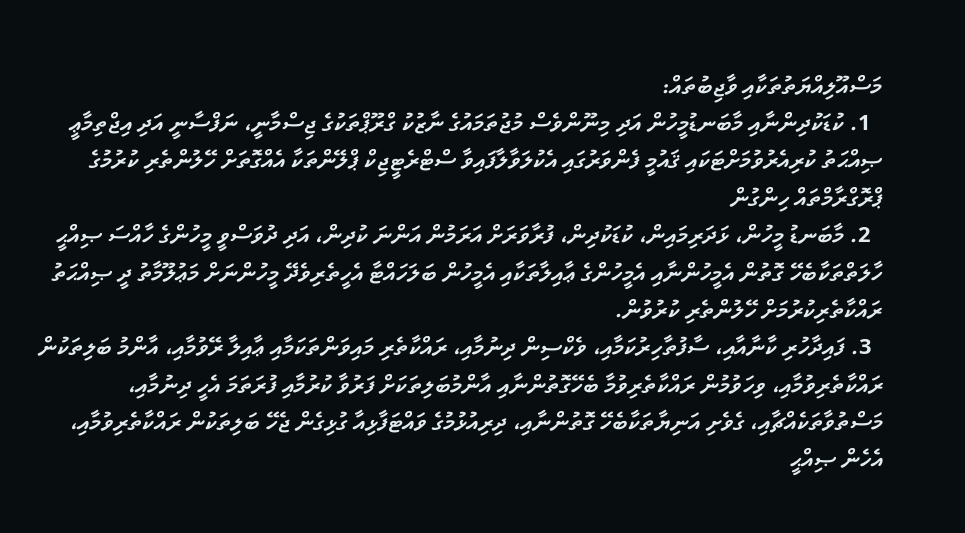މަސްއޫލިއްޔަތުތަކާއި ވާޖިބުތައް:
  1. ކުޑަކުދިންނާއި މާބަނޑުމީހުން އަދި މިނޫންވެސް މުޖުތަމައުގެ ނާޒުކު ގްރޫޕްތަކުގެ ޖިސްމާނީ، ނަފްސާނީ އަދި އިޖްތިމާޢީ ޞިއްޙަތު ކުރިއެރުވުމަށްޓަކައި ޤައުމީ ފެންވަރުގައި އެކުލަވާލާފައިވާ ސްޓްރެޓީޖިކް ޕްލޭންތަކާ އެއްގޮތަށް ހޭލުންތެރި ކުރުމުގެ ޕްރޮގްރާމްތައް ހިންގުން
  2. މާބަނޑު މީހުން، ޅަދަރިމައިން، ކުޑަކުދިން، ފުރާވަރަށް އަރަމުން އަންނަ ކުދިން، އަދި ދުވަސްވީ މީހުންގެ ހާއްސަ ޞިއްޙީ ހާލަތްތަކާބެހޭ ގޮތުން އެމީހުންނާއި އެމީހުންގެ ޢާއިލާތަކާއި އެމީހުން ބަލަހައްޓާ އެހީތެރިވެދޭ މީހުންނަށް މަޢުލޫމާތު ދީ ޞިއްޙަތު ރައްކާތެރިކުރުމަށް ހޭލުންތެރި ކުރުވުން.
  3. ފައިދާހުރި ކާނާއާއި، ސާފުތާހިރުކަމާއި، ވެކްސިން ދިނުމާއި، ރައްކާތެރި މައިވަންތަކަމާއި ޢާއިލާ ރޭވުމާއި، އާންމު ބަލިތަކުން ރައްކާތެރިވުމާއި، ވިހަވުމުން ރައްކާތެރިވުމާ ބެހޭގޮތުންނާއި އާންމުބަލިތަކަށް ފަރުވާ ކުރުމާއި ފުރަތަމަ އެހީ ދިނުމާއި، މަސްތުވާތަކެއްޗާއި، ގެވެށި އަނިޔާތަކާބެހޭ ގޮތުންނާއި، ދިރިއުޅުމުގެ ވައްޓަފާޅިއާ ގުޅިގެން ޖެހޭ ބަލިތަކުން ރައްކާތެރިވުމާއި، އެހެން ޞިއްޙީ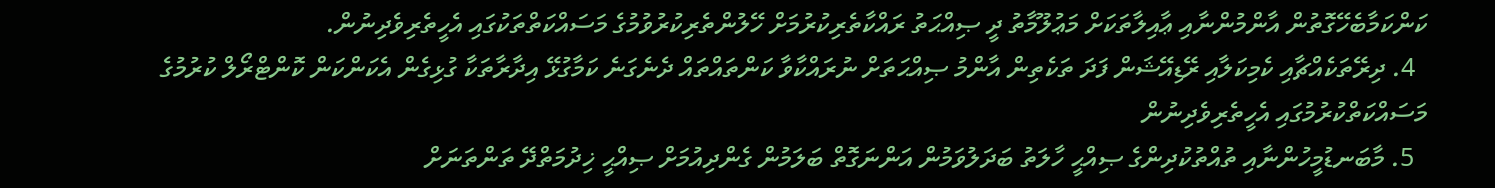ކަންކަމާބެހޭގޮތުން އާންމުންނާއި ޢާއިލާތަކަށް މަޢުލޫމާތު ދީ ޞިއްޙަތު ރައްކާތެރިކުރުމަށް ހޭލުންތެރިކުރުވުމުގެ މަސައްކަތްތަކުގައި އެހީތެރިވެދިނުން.
  4. ދިރޭތަކެއްޗާއި ކެމިކަލާއި ރޭޑިއޭޝަން ފަދަ ތަކެތިން އާންމު ޞިއްޙަތަށް ނުރައްކާވާ ކަންތައްތައް ދެނެގަނެ ކަމާގުޅޭ އިދާރާތަކާ ގުޅިގެން އެކަންކަން ކޮންޓްރޯލް ކުރުމުގެ މަސައްކަތްކުރުމުގައި އެހީތެރިވެދިނުން
  5. މާބަނޑުމީހުންނާއި ތުއްތުކުދިންގެ ޞިއްޙީ ހާލަތު ބަދަލުވަމުން އަންނަގޮތް ބަލަމުން ގެންދިއުމަށް ޞިއްޙީ ޚިދުމަތްދޭ ތަންތަނަށް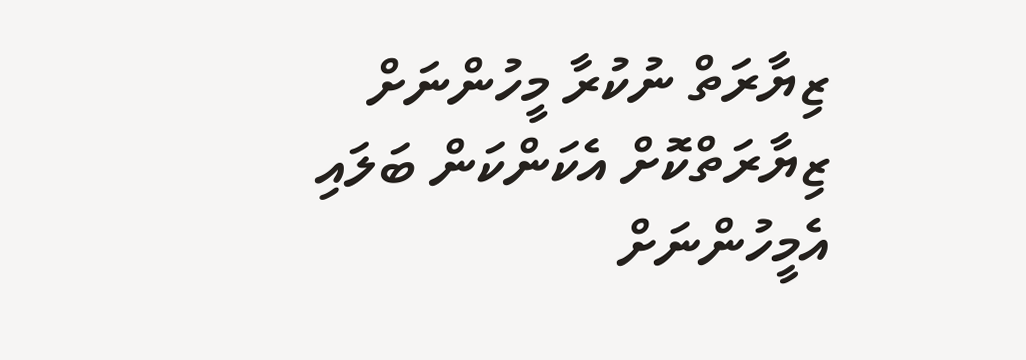ޒިޔާރަތް ނުކުރާ މީހުންނަށް ޒިޔާރަތްކޮށް އެކަންކަން ބަލައި އެމީހުންނަށް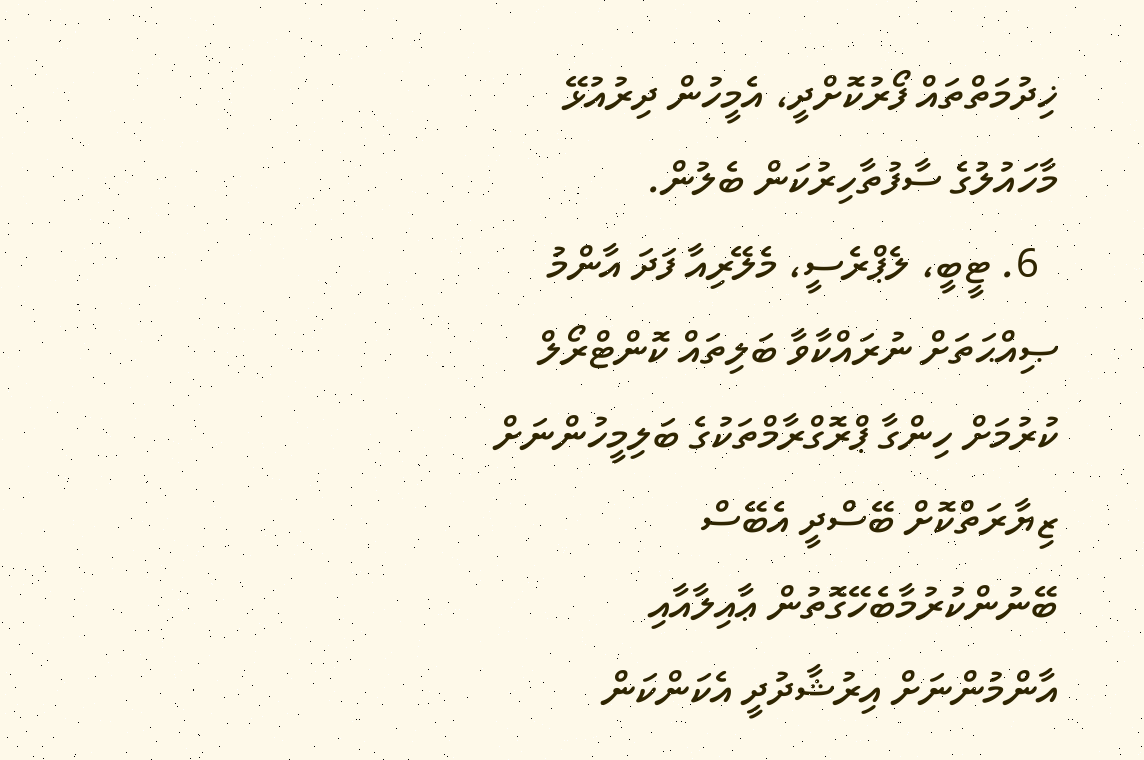ޚިދުމަތްތައް ފޯރުކޮށްދީ، އެމީހުން ދިރުއުޅޭ މާހައުލުގެ ސާފުތާހިރުކަން ބެލުން.
  6. ޓީބީ، ލެޕްރެސީ، މެލޭރިއާ ފަދަ އާންމު ޞިއްޙަތަށް ނުރައްކާވާ ބަލިތައް ކޮންޓްރޯލް ކުރުމަށް ހިންގާ ޕްރޮގްރާމްތަކުގެ ބަލިމީހުންނަށް ޒިޔާރަތްކޮށް ބޭސްދީ އެބޭސް ބޭނުންކުރުމާބެހޭގޮތުން ޢާއިލާއާއި އާންމުންނަށް އިރުޝާދުދީ އެކަންކަން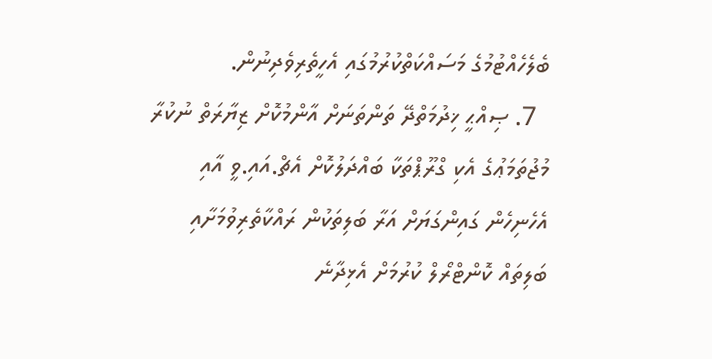ބެލެހެއްޓުމުގެ މަސައްކަތްކުރުމުގައި އެހީތެރިވެދިނުން.
  7. ޞިއްޙީ ޚިދުމަތްދޭ ތަންތަނަށް އާންމުކޮށް ޒިޔާރަތް ނުކުރާ މުޖުތަމަޢުގެ އެކި ގްރޫޕްތަކާ ބައްދަލުކޮށް އެޗް.އައި.ވީ އާއި އެހެނިހެން ގައިންގަޔަށް އަރާ ބަލިތަކުން ރައްކާތެރިވުމަށާއި ބަލިތައް ކޮންޓްރޯލް ކުރުމަށް އެޅިދާނެ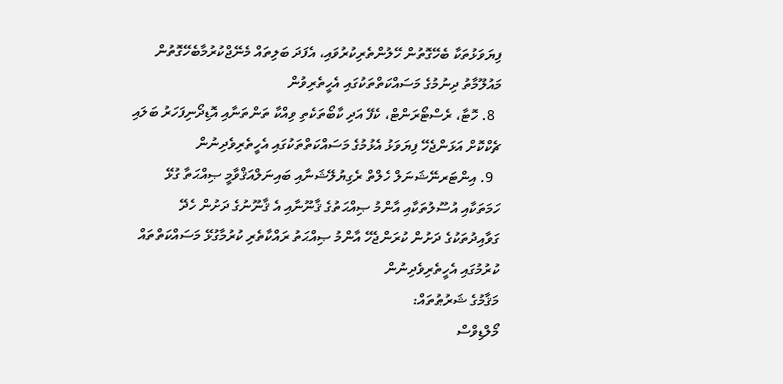ފިޔަވަޅުތަކާ ބެހޭގޮތުން ހޭލުންތެރިކުރުވައި، އެފަދަ ބަލިތައް މެނޭޖްކުރުމާބެހޭގޮތުން މައުލޫމާތު ދިނުމުގެ މަސައްކަތްތަކުގައި އެހީތެރިވުން
  8. ހޮޓާ، ރެސްޓޯރަންޓް، ކެފޭ އަދި ކާބޯތަކެތި ވިއްކާ ތަންތަނާއި އޮޑިދޯނިފަހަރު ބަލައި ޗެކްކޮށް އަޅަންޖެހޭ ފިޔަވަޅު އެޅުމުގެ މަސައްކަތްތަކުގައި އެހީތެރިވެދިނުން
  9. އިންޓަރނޭޝަނަލް ހެލްތް ރެގިޔުލޭޝަނާއި ބައިނަލްއަޤްވާމީ ޞިއްޙަތާ ގުޅޭ ހަމަތަކާއި އުސޫލުތަކާއި އާންމު ޞިއްޙަތުގެ ޤާނޫނާއި އެ ޤާނޫނުގެ ދަށުން ހެދޭ ގަވާއިދުތަކުގެ ދަށުން ކުރަންޖެހޭ އާންމު ޞިއްޙަތު ރައްކާތެރި ކުރުމާގުޅޭ މަސައްކަތްތައް ކުރުމުގައި އެހީތެރިވެދިނުން
މަޤާމުގެ ޝަރުޠުތައް:
މޯލްޑިވްސް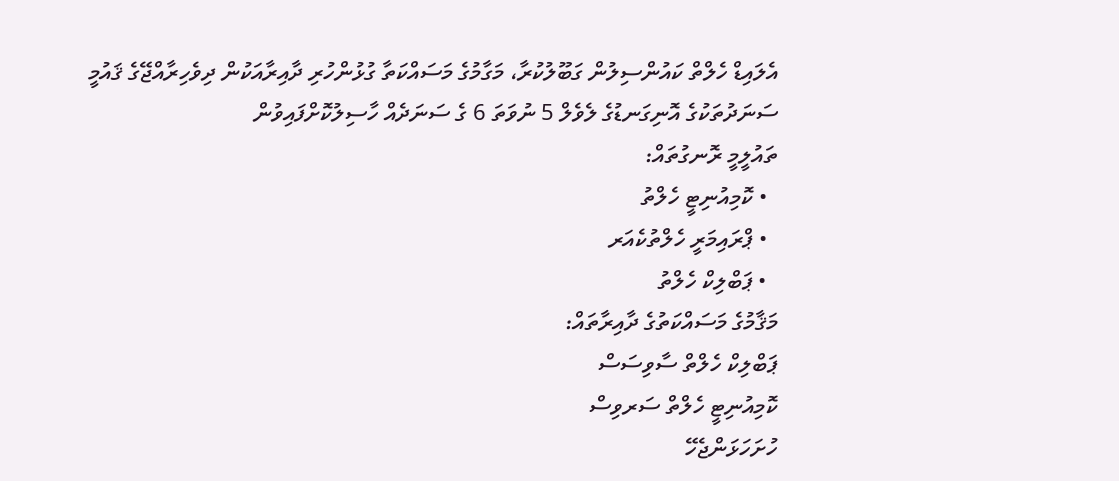އެލައިޑް ހެލްތް ކައުންސިލުން ގަބޫލުކުރާ، މަގާމުގެ މަސައްކަތާ ގުޅުންހުރި ދާއިރާއަކުން ދިވެހިރާއްޖޭގެ ޤައުމީ ސަނަދުތަކުގެ އޮނިގަނޑުގެ ލެވެލް 5 ނުވަތަ 6 ގެ ސަނަދެއް ހާސިލުކޮށްފައިވުން
ތައުލީމީ ރޮނގުތައް:
  • ކޮމިއުނިޓީ ހެލްތު
  • ޕްރައިމަރީ ހެލްތުކެއަރ
  • ޕަބްލިކް ހެލްތު
މަޤާމުގެ މަސައްކަތުގެ ދާއިރާތައް:
ޕަބްލިކް ހެލްތް ސާވިސަސް
ކޮމިއުނިޓީ ހެލްތް ސަރވިސް
ހުށަހަޅަންޖެހޭ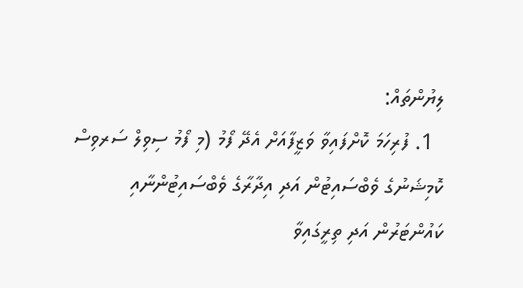ލިޔުންތައް:
  1. ފުރިހަމަ ކޮށްފައިވާ ވަޒީފާއަށް އެދޭ ފޯމު (މި ފޯމު ސިވިލް ސަރވިސް ކޮމިޝަނުގެ ވެބްސައިޓުން އަދި އިދާރާގެ ވެބްސައިޓުންނާއި ކައުންޓަރުން އަދި ތިރީގައިވާ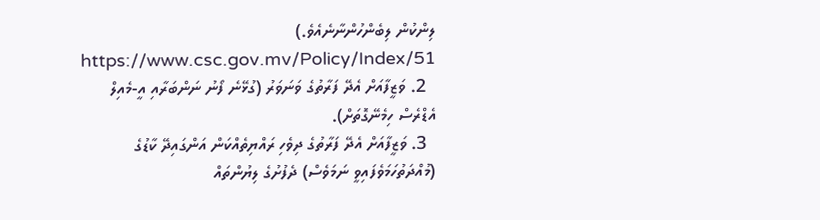ލިންކުން ލިބެންހުންނާނެއެވެ.)  https://www.csc.gov.mv/Policy/Index/51
  2. ވަޒީފާއަށް އެދޭ ފަރާތުގެ ވަނަވަރު (ގުޅޭނެ ފޯނު ނަންބަރާއި އީ-މެއިލް އެޑްރެސް ހިމެނޭގޮތަށް).
  3. ވަޒީފާއަށް އެދޭ ފަރާތުގެ ދިވެހި ރައްޔިތެއްކަން އަންގައިދޭ ކާޑުގެ (މުއްދަތުހަމަވެފައިވީ ނަމަވެސް) ދެފުށުގެ ލިޔުންތައް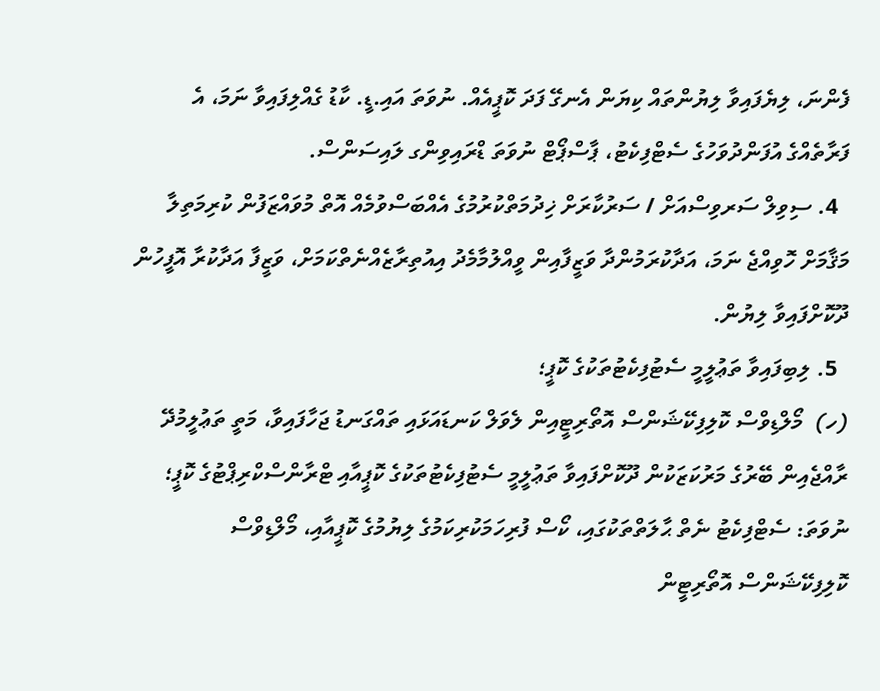ފެންނަ، ލިޔެފައިވާ ލިޔުންތައް ކިޔަން އެނގޭ ފަދަ ކޮޕީއެއް. ނުވަތަ އައި.ޑީ. ކާޑު ގެއްލިފައިވާ ނަމަ، އެ ފަރާތެއްގެ އުފަންދުވަހުގެ ސެޓްފިކެޓު، ޕާސްޕޯޓް ނުވަތަ ޑްރައިވިންގ ލައިސަންސް.
  4. ސިވިލް ސަރވިސްއަށް / ސަރުކާރަށް ޚިދުމަތްކުރުމުގެ އެއްބަސްވުމެއް އޮތް މުވައްޒަފުން ކުރިމަތިލާ މަޤާމަށް ހޮވިއްޖެ ނަމަ، އަދާކުރަމުންދާ ވަޒީފާއިން ވީއްލުމާމެދު އިއުތިރާޒެއްނެތްކަމަށް، ވަޒީފާ އަދާކުރާ އޮފީހުން ދޫކޮށްފައިވާ ލިޔުން.
  5. ލިބިފައިވާ ތަޢުލީމީ ސެޓުފިކެޓުތަކުގެ ކޮޕީ؛
(ހ)  މޯލްޑިވްސް ކޮލިފިކޭޝަންސް އޮތޯރިޓީއިން ލެވަލް ކަނޑައަޅައި ތައްގަނޑު ޖަހާފައިވާ، މަތީ ތަޢުލީމުދޭ ރާއްޖެއިން ބޭރުގެ މަރުކަޒަކުން ދޫކޮށްފައިވާ ތަޢުލީމީ ސެޓުފިކެޓުތަކުގެ ކޮޕީއާއި ޓްރާންސްކްރިޕްޓުގެ ކޮޕީ؛ ނުވަތަ: ސެޓްފިކެޓު ނެތް ޙާލަތްތަކުގައި، ކޯސް ފުރިހަމަކުރިކަމުގެ ލިޔުމުގެ ކޮޕީއާއި، މޯލްޑިވްސް ކޮލިފިކޭޝަންސް އޮތޯރިޓީން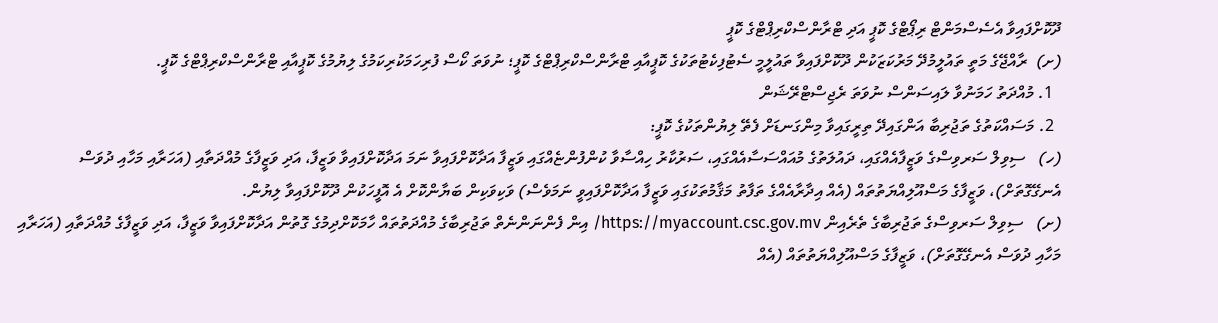ދޫކޮށްފައިވާ އެސެސްމަންޓް ރިޕޯޓްގެ ކޮޕީ އަދި ޓްރާންސްކްރިޕްޓްގެ ކޮޕީ
(ށ)  ރާއްޖޭގެ މަތީ ތައުލީމުދޭ މަރުކަޒަކުން ދޫކޮށްފައިވާ ތައުލީމީ ސެޓުފިކެޓުތަކުގެ ކޮޕީއާއި ޓްރާންސްކްރިޕްޓްގެ ކޮޕީ؛ ނުވަތަ ކޯސް ފުރިހަމަކުރިކަމުގެ ލިޔުމުގެ ކޮޕީއާއި ޓްރާންސްކްރިޕްޓްގެ ކޮޕީ.
  1. މުއްދަތު ހަމަނުވާ ލައިސަންސް ނުވަތަ ރެޖިސްޓްރޭޝަން
  2. މަސައްކަތުގެ ތަޖުރިބާ އަންގައިދޭ ތިރީގައިވާ މިންގަނޑަށް ފެތޭ ލިޔުންތަކުގެ ކޮޕީ:
(ހ)   ސިވިލް ސަރވިސްގެ ވަޒީފާއެއްގައި، ދައުލަތުގެ މުއައްސަސާއެއްގައި، ސަރުކާރު ހިއްސާވާ ކުންފުންޏެއްގައި ވަޒީފާ އަދާކޮށްފައިވާ ނަމަ އަދާކޮށްފައިވާ ވަޒީފާ، އަދި ވަޒީފާގެ މުއްދަތާއި (އަހަރާއި މަހާއި ދުވަސް އެނގޭގޮތަށް)، ވަޒީފާގެ މަސްއޫލިއްޔަތުތައް (އެއް އިދާރާއެއްގެ ތަފާތު މަޤާމުތަކުގައި ވަޒީފާ އަދާކޮށްފައިވީ ނަމަވެސް) ވަކިވަކިން ބަޔާންކޮށް އެ އޮފީހަކުން ދޫކޮށްފައިވާ ލިޔުން.
(ށ)   ސިވިލް ސަރވިސްގެ ތަޖުރިބާގެ ތެރެއިން https://myaccount.csc.gov.mv/ އިން ފެންނަންނެތް ތަޖުރިބާގެ މުއްދަތުތައް ހާމަކޮށްދިމުގެ ގޮތުން އަދާކޮށްފައިވާ ވަޒީފާ، އަދި ވަޒީފާގެ މުއްދަތާއި (އަހަރާއި މަހާއި ދުވަސް އެނގޭގޮތަށް)، ވަޒީފާގެ މަސްއޫލިއްޔަތުތައް (އެއް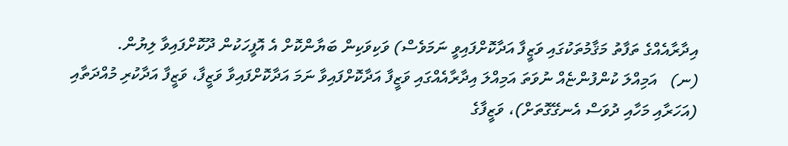އިދާރާއެއްގެ ތަފާތު މަޤާމުތަކުގައި ވަޒީފާ އަދާކޮށްފައިވީ ނަމަވެސް) ވަކިވަކިން ބަޔާންކޮށް އެ އޮފީހަކުން ދޫކޮށްފައިވާ ލިޔުން.
(ނ)   އަމިއްލަ ކުންފުންޏެއް ނުވަތަ އަމިއްލަ އިދާރާއެއްގައި ވަޒީފާ އަދާކޮށްފައިވާ ނަމަ އަދާކޮށްފައިވާ ވަޒީފާ، ވަޒީފާ އަދާކުރި މުއްދަތާއި (އަހަރާއި މަހާއި ދުވަސް އެނގޭގޮތަށް)، ވަޒީފާގެ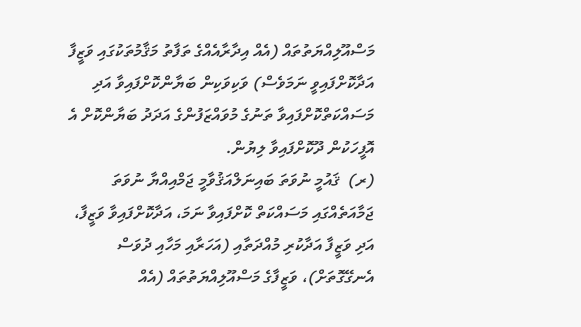މަސްއޫލިއްޔަތުތައް (އެއް އިދާރާއެއްގެ ތަފާތު މަޤާމުތަކުގައި ވަޒީފާ އަދާކޮށްފައިވީ ނަމަވެސް) ވަކިވަކިން ބަޔާންކޮށްފައިވާ އަދި މަސައްކަތްކޮށްފައިވާ ތަނުގެ މުވައްޒަފުންގެ އަދަދު ބަޔާންކޮށް އެ އޮފީހަކުން ދޫކޮށްފައިވާ ލިޔުން.
(ރ)  ޤައުމީ ނުވަތަ ބައިނަލްއަޤުވާމީ ޖަމްއިއްޔާ ނުވަތަ ޖަމާއަތެއްގައި މަސައްކަތް ކޮށްފައިވާ ނަމަ، އަދާކޮށްފައިވާ ވަޒީފާ، އަދި ވަޒީފާ އަދާކުރި މުއްދަތާއި (އަހަރާއި މަހާއި ދުވަސް އެނގޭގޮތަށް)، ވަޒީފާގެ މަސްއޫލިއްޔަތުތައް (އެއް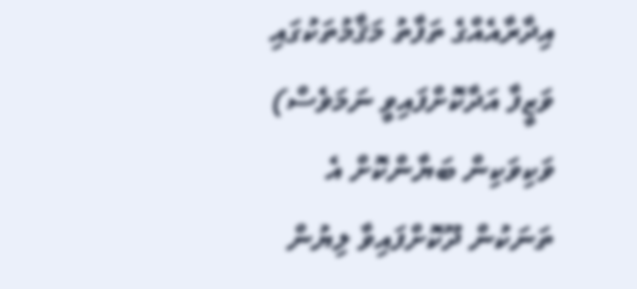އިދާރާއެއްގެ ތަފާތު މަޤާމުތަކުގައި ވަޒީފާ އަދާކޮށްފައިވީ ނަމަވެސް) ވަކިވަކިން ބަޔާންކޮށް އެ ތަނަކުން ދޫކޮށްފައިވާ ލިޔުން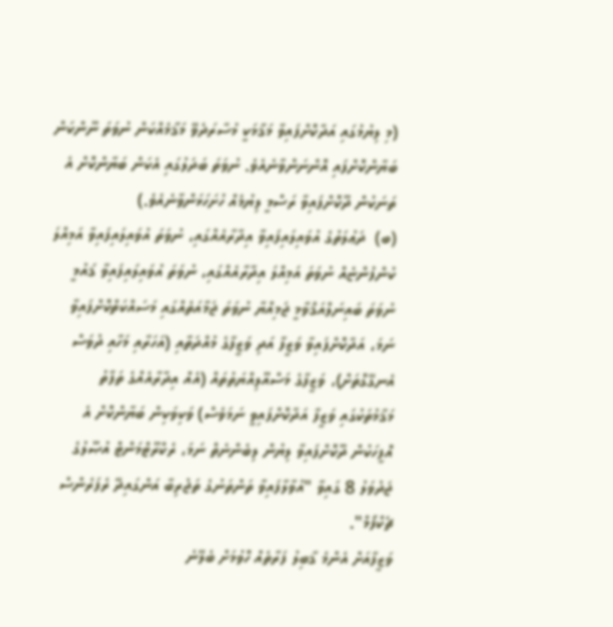(މި ލިޔުމުގައި އަދާކޮށްފައިވާ މަޤާމަކީ މުސާރަދެވޭ މަޤާމެއްކަން ނުވަތަ ނޫންކަން ބަޔާންކޮށްފައި އޮންނަންވާނެއެވެ. ނުވަތަ ބަދަލުގައި އެކަން ބަޔާންކޮށް އެ ތަނަކުން ދޫކޮށްފައިވާ ރަސްމީ ލިޔުމެއް ހުށަހަޅަންވާނެއެވެ.)
(ބ)  ދަޢުލަތުގެ އުވައިލައިފައިވާ އިދާރާއެއްގައި، ނުވަތަ އުވައިލައިފައިވާ އަމިއްލަ ކުންފުންޏެއް ނުވަތަ އަމިއްލަ އިދާރާއެއްގައި، ނުވަތަ އުވައިލައިފައިވާ ޤައުމީ ނުވަތަ ބައިނަލްއަޤްވާމީ ޖަމިއްޔާ ނުވަތަ ޖަމާއަތެއްގައި މަސައްކަތްކޮށްފައިވާ ނަމަ، އަދާކޮށްފައިވާ ވަޒީފާ އަދި ވަޒީފާގެ މުއްދަތާއި (އަހަރާއި މަހާއި ދުވަސް އެނގޭގޮތަށް)، ވަޒީފާގެ މަސްއޫލިއްޔަތުތައް (އެއް އިދާރާއެއްގެ ތަފާތު މަޤާމުތަކުގައި ވަޒީފާ އަދާކޮށްފައިވީ ނަމަވެސް) ވަކިވަކިން ބަޔާންކޮށް އެ އޮފީހަކުން ދޫކޮށްފައިވާ ލިޔުން ލިބެންނެތް ނަމަ، ރެކްރޫޓްމަންޓް އުޞޫލުގެ ޖަދުވަލު 8 ގައިވާ "އުވާލާފައިވާ ތަންތަނުގެ ތަޖުރިބާ އަންގައިދޭ ރެފަރެންސް ޗެކްފޯމް".
ވަޒީފާއަށް އެންމެ ޤާބިލު ފަރާތެއް ހޮވުމަށް ބެލޭނެ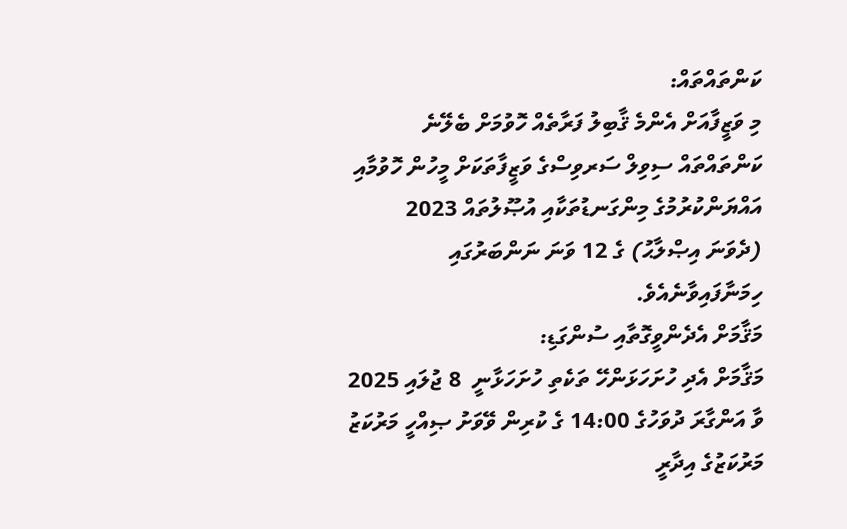ކަންތައްތައް:
މި ވަޒީފާއަށް އެންމެ ޤާބިލު ފަރާތެއް ހޮވުމަށް ބެލޭނެ ކަންތައްތައް ސިވިލް ސަރވިސްގެ ވަޒީފާތަކަށް މީހުން ހޮވުމާއި އައްޔަންކުރުމުގެ މިންގަނޑުތަކާއި އުޞޫލުތައް 2023 (ދެވަނަ އިޞްލާޙު) ގެ 12 ވަނަ ނަންބަރުގައި ހިމަނާފައިވާނެއެވެ.
މަޤާމަށް އެދެންވީގޮތާއި ސުންގަޑި:
މަޤާމަށް އެދި ހުށަހަޅަންހޭ ތަކެތި ހުށަހަޅާނީ  8 ޖުލައި 2025 ވާ އަންގާރަ ދުވަހުގެ 14:00 ގެ ކުރިން ވޭވަށު ޞިއްހީ މަރުކަޒު މަރުކަޒުގެ އިދާރީ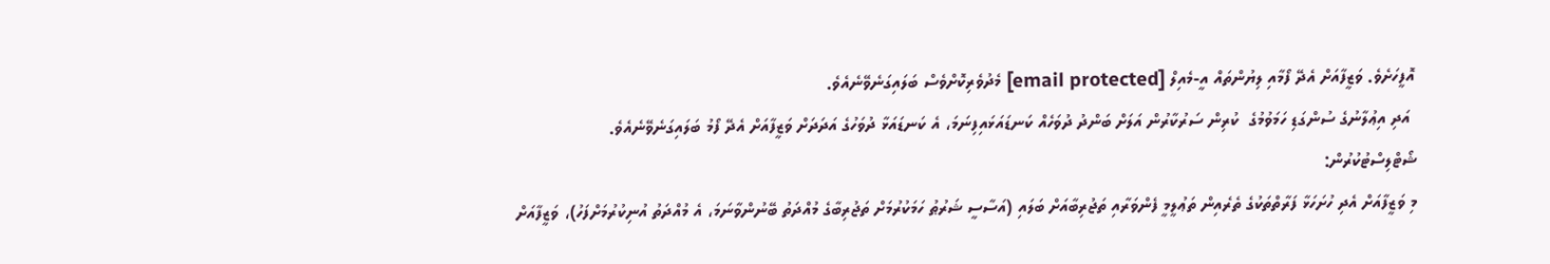އޮފީހަށެވެ. ވަޒީފާއަށް އެދޭ ފޯމާއި ލިޔުންތައް އީ-މެއިލް [email protected] މެދުވެރިކޮށްވެސް ބަލައިގަނެވޭނެއެވެ.
 އަދި އިޢުލާނުގެ ސުންގަޑި ހަމަވުމުގެ  ކުރިން ސަރުކާރުން އަލަށް ބަންދު ދުވަހެއް ކަނޑައަޅައިފިނަމަ، އެ ކަނޑައަޅާ ދުވަހުގެ އަދަދަށް ވަޒީފާއަށް އެދޭ ފޯމު ބަލައިގަނެވޭނެއެވެ.
ޝޯޓްލިސްޓުކުރުން:
މި ވަޒީފާއަށް އެދި ހުށަހަޅާ ފަރާތްތަކުގެ ތެރެއިން ތަޢުލީމީ ފެންވަރާއި ތަޖުރިބާއަށް ބަލައި (އަސާސީ ޝަރުޠު ހަމަކުރުމަށް ތަޖުރިބާގެ މުއްދަތު ބޭނުންވާނަމަ، އެ މުއްދަތު އުނިކުރުމަށްފަހު)، ވަޒީފާއަށް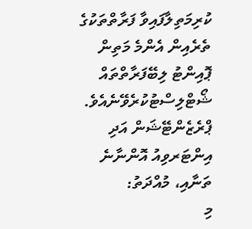ކުރިމަތިލާފައިވާ ފަރާތްތަކުގެ ތެރެއިން އެންމެ މަތިން ޕޮއިންޓު ލިބޭފަރާތްތައް ޝޯޓްލިސްޓުކުރެވޭނެއެވެ.
ޕްރެޒެންޓޭޝަން އަދި އިންޓަރވިއު އޮންނާނެ ތަނާއި، މުއްދަތު:
މި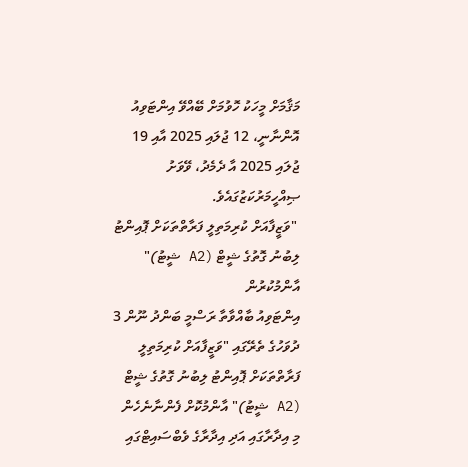މަޤާމަށް މީހަކު ހޮވުމަށް ބޭއްވޭ އިންޓަވިއު އޮންނާނީ، 12 ޖުލައި 2025 އާއި 19 ޖުލައި 2025 އާ ދެމެދު، ވޭވަށު ޞިއްހީމަރުކަޒުގައެވެ.
 "ވަޒީފާއަށް ކުރިމަތިލީ ފަރާތްތަކަށް ޕޮއިންޓު ލިބުނު ގޮތުގެ ޝީޓް (A2 ޝީޓު)" އާންމުކުރުން
އިންޓަވިއު ބާއްވާތާ ރަސްމީ ބަންދު ނޫން 3 ދުވަހުގެ ތެރޭގައި "ވަޒީފާއަށް ކުރިމަތިލީ ފަރާތްތަކަށް ޕޮއިންޓު ލިބުނު ގޮތުގެ ޝީޓް (A2 ޝީޓު)" އާންމުކޮށް ފެންނާނެހެން މި އިދާރާގައި އަދި އިދާރާގެ ވެބްސައިޓްގައި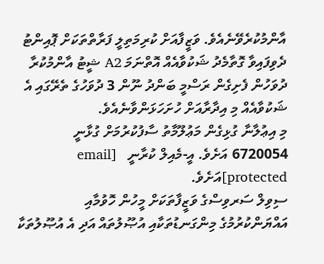އާންމުކުރެވޭނެއެވެ. ވަޒީފާއަށް ކުރިމަތިލީ ފަރާތްތަކަށް ޕޮއިންޓު ދެވިފައިވާ ގޮތާމެދު ޝަކުވާއެއް އޮތްނަމަ A2 ޝީޓު އާންމުކުރާ ދުވަހުން ފެށިގެން ރަސްމީ ބަންދު ނޫން 3 ދުވަހުގެ ތެރޭގައި އެ ޝަކުވާއެއް މި އިދާރާއަށް ހުށަހަޅަންވާނެއެވެ.
މި އިޢުލާނާ ގުޅިގެން މަޢުލޫމާތު ސާފުކުރުމަށް ގުޅާނީ 6720054 އަށެވެ. އީ-މެއިލް ކުރާނީ   [email protected]އަށެވެ.
ސިވިލް ސަރވިސްގެ ވަޒީފާތަކަށް މީހުން ހޮވުމާއި އައްޔަންކުރުމުގެ މިންގަނޑުތަކާއި އުޞޫލުތައް އަދި އެ އުޞޫލުތަކާ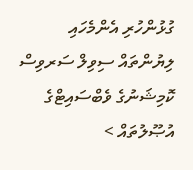ގުޅުންހުރި އެންމެހައި ލިޔުންތައް ސިވިލް ސަރވިސް ކޮމިޝަނުގެ ވެބްސައިޓްގެ އުޞޫލުތައް >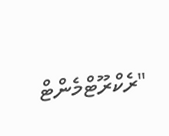"ރެކްރޫޓްމެންޓް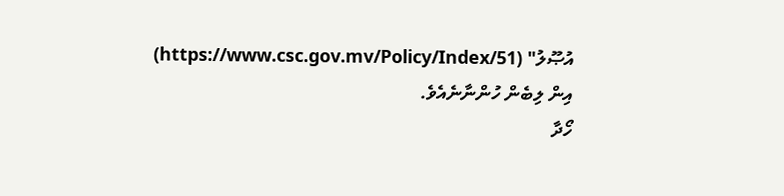އުޞޫލު" (https://www.csc.gov.mv/Policy/Index/51) އިން ލިބެން ހުންނާނެއެވެ.
ހޯދާ